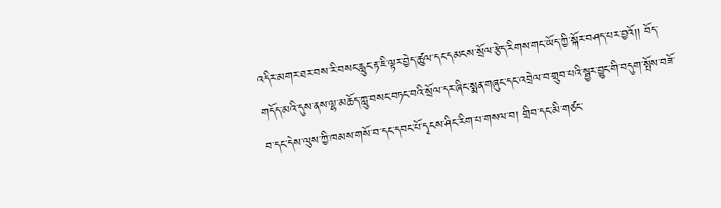འདིར་མགར་ཐར་བས་རི་བསང་རླུང་རྟ་ཇི་ལྟར་བྱེད་ཚུལ་དང་དམངས་སྲོལ་རྩེད་རིགས་གང་ཡོད་ཀྱི་སྐོར་བཤད་པར་བྱའོ།། བོད་གདོད་མའི་དུས་ནས་ལྷ་མཆོད་ཀླུ་བསང་བཏང་བའི་སྲོལ་དར་ཞིང་སྨན་གཞུང་དང་འབྲེལ་བ་གྲུབ་པའི་སྦྱར་བྱུང་གི་བདུག་སྤོས་བཟོ་བ་དང་དེས་ལུས་ཀྱི་ཁམས་གསོ་བ་དང་དབང་པོ་དྭངས་ཤིང་རིག་པ་གསལ་བ། གྲིབ་དང་མི་གཙང་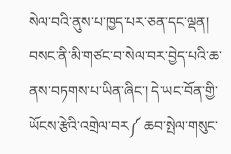སེལ་བའི་ནུས་པ་ཁྱད་པར་ཅན་དང་ལྡན། བསང་ནི་མི་གཙང་བ་སེལ་བར་བྱེད་པའི་ཆ་ནས་བཏགས་པ་ཡིན་ཞིང་། དེ་ཡང་བོན་གྱི་ཡོངས་རྩེའི་འགྲེལ་བར༼ ཆབ་སྤེལ་གསུང་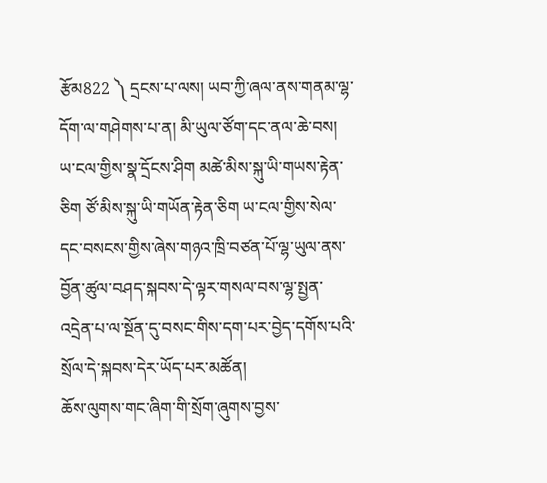རྩོམ822 ༽ དྲངས་པ་ལས། ཡབ་ཀྱི་ཞལ་ནས་གནམ་ལྷ་དོག་ལ་གཤེགས་པ་ན། མི་ཡུལ་ཙོག་དང་ནལ་ཆེ་བས། ཡ་ངལ་གྱིས་སྣ་དྲོངས་ཤིག མཚེ་མིས་སྐུ་ཡི་གཡས་རྟེན་ཅིག ཙོ་མིས་སྐུ་ཡི་གཡོན་རྟེན་ཅིག ཡ་ངལ་གྱིས་སེལ་དང་བསངས་གྱིས་ཞེས་གཉའ་ཁྲི་བཙན་པོ་ལྷ་ཡུལ་ནས་བྱོན་ཚུལ་བཤད་སྐབས་དེ་ལྟར་གསལ་བས་ལྷ་སྤྱན་འདྲེན་པ་ལ་སྔོན་དུ་བསང་གིས་དག་པར་བྱེད་དགོས་པའི་སྲོལ་དེ་སྐབས་དེར་ཡོད་པར་མཚོན།
ཆོས་ལུགས་གང་ཞིག་གི་སྲོག་ཞུགས་བྱས་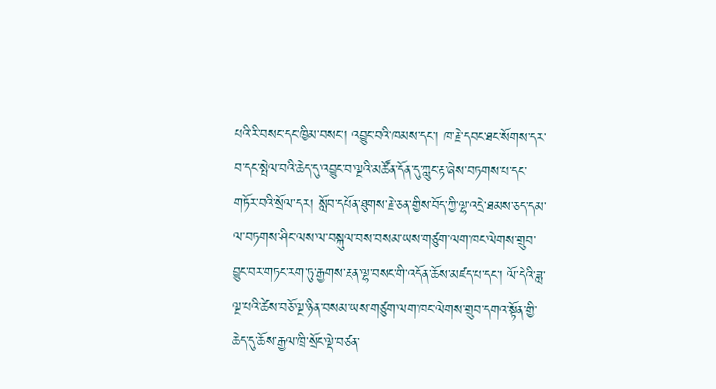པའི་རི་བསང་དང་ཁྱིམ་བསང་། འབྱུང་བའི་ཁམས་དང་། ཁ་རྗེ་དབང་ཐང་སོགས་དར་བ་དང་སྤེལ་བའི་ཆེད་དུ་འབྱུང་བ་ལྔའི་མཚོན་དོན་དུ་ཀླུང་རྟ་ཞེས་བཏགས་པ་དང་གཏོར་བའི་སྲོལ་དར། སློབ་དཔོན་ཐུགས་རྗེ་ཅན་གྱིས་བོད་ཀྱི་ལྷ་འདྲེ་ཐམས་ཅད་དམ་ལ་བཏགས་ཤིང་ལས་ལ་བསྐུལ་བས་བསམ་ཡས་གཙུག་ལག་ཁང་ལེགས་གྲུབ་བྱུང་བར་གཏང་རག་ཏུ་རྒྱགས་རྔན་ལྷ་བསང་གི་འདོན་ཆོས་མཛད་པ་དང་། ལོ་དེའི་ཟླ་ལྔ་པའི་ཚེས་བཅོ་ལྔ་ཉིན་བསམ་ཡས་གཙུག་ལག་ཁང་ལེགས་གྲུབ་དགའ་སྟོན་གྱི་ཆེད་དུ་ཆོས་རྒྱལ་ཁྲི་སྲོང་ལྡེ་བཙན་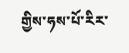གྱིས་ཧས་པོ་རིར་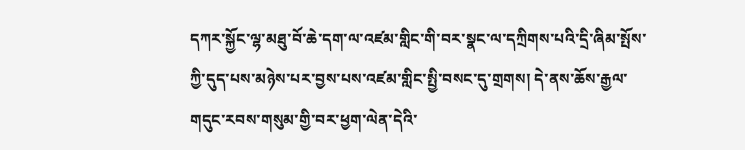དཀར་སྐྱོང་ལྷ་མཐུ་བོ་ཆེ་དག་ལ་འཛམ་གླིང་གི་བར་སྣང་ལ་དཀྲིགས་པའི་དྲི་ཞིམ་སྤོས་ཀྱི་དུད་པས་མཉེས་པར་བྱས་པས་འཛམ་གླིང་སྤྱི་བསང་དུ་གྲགས། དེ་ནས་ཆོས་རྒྱལ་གདུང་རབས་གསུམ་གྱི་བར་ཕྱག་ལེན་དེའི་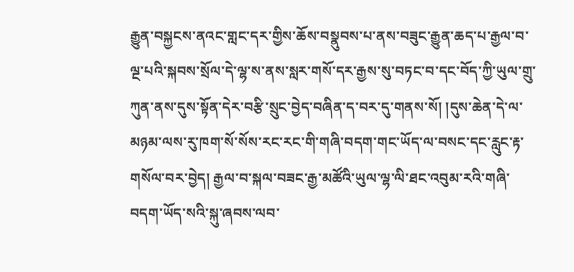རྒྱུན་བསྐྱངས་ནའང་གླང་དར་གྱིས་ཆོས་བསྣུབས་པ་ནས་བཟུང་རྒྱུན་ཆད་པ་རྒྱལ་བ་ལྔ་པའི་སྐབས་སྲོལ་དེ་ལྷ་ས་ནས་སླར་གསོ་དར་རྒྱས་སུ་བཏང་བ་དང་བོད་ཀྱི་ཡུལ་གྲུ་ཀུན་ནས་དུས་སྟོན་དེར་བརྩི་སྲུང་བྱེད་བཞིན་ད་བར་དུ་གནས་སོ། །དུས་ཆེན་དེ་ལ་མཉམ་ལས་རུ་ཁག་སོ་སོས་རང་རང་གི་གཞི་བདག་གང་ཡོད་ལ་བསང་དང་རླུང་རྟ་གསོལ་བར་བྱེད། རྒྱལ་བ་སྐལ་བཟང་རྒྱ་མཚོའི་ཡུལ་ལྷ་ལི་ཐང་འབུམ་རའི་གཞི་བདག་ཡོད་སའི་སྐུ་ཞབས་ལབ་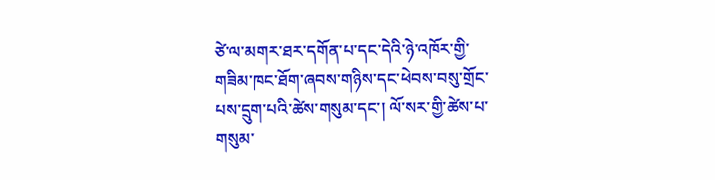ཙེ་ལ་མགར་ཐར་དགོན་པ་དང་དེའི་ཉེ་འཁོར་གྱི་གཟིམ་ཁང་ཐོག་ཞབས་གཉིས་དང་ཕེབས་བསུ་གྲོང་པས་དྲུག་པའི་ཚེས་གསུམ་དང་། ལོ་སར་གྱི་ཚེས་པ་གསུམ་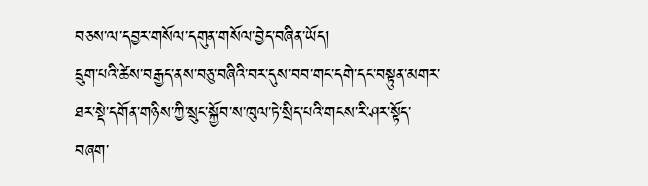བཅས་ལ་དབྱར་གསོལ་དགུན་གསོལ་བྱེད་བཞིན་ཡོད།
དྲུག་པའི་ཚེས་བརྒྱད་ནས་བཅུ་བཞིའི་བར་དུས་བབ་གང་དགེ་དང་བསྟུན་མགར་ཐར་སྡེ་དགོན་གཉིས་ཀྱི་སྲུང་སྐྱོབ་ས་ཁུལ་ཏེ་སྲིད་པའི་གངས་རི་ཤར་སྟོད་བཞག་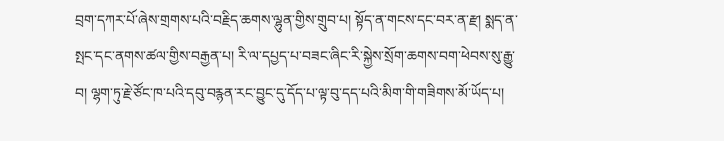བྲག་དཀར་པོ་ཞེས་གྲགས་པའི་བརྗིད་ཆགས་ལྷུན་གྱིས་གྲུབ་པ། སྟོད་ན་གངས་དང་བར་ན་རྫ། སྨད་ན་སྤང་དང་ནགས་ཚལ་གྱིས་བརྒྱན་པ། རི་ལ་དཔྱད་པ་བཟང་ཞིང་རི་སྐྱེས་སྲོག་ཆགས་བག་ཕེབས་སུ་རྒྱུ་བ། ལྷག་ཏུ་རྗེ་ཙོང་ཁ་པའི་དབུ་བརྙན་རང་བྱུང་དུ་དོད་པ་ལྟ་བུ་དད་པའི་མིག་གི་གཟིགས་མོ་ཡོད་པ།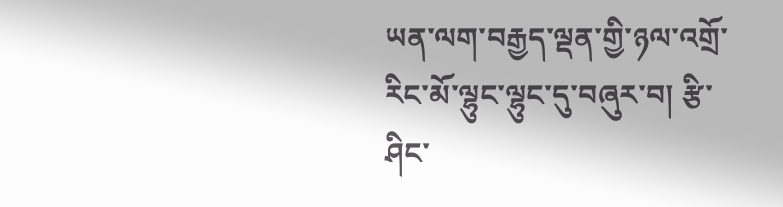ཡན་ལག་བརྒྱད་ལྡན་གྱི་ཉལ་འགྲོ་རིང་མོ་ལྷུང་ལྷུང་དུ་བཞུར་བ། རྩི་ཤིང་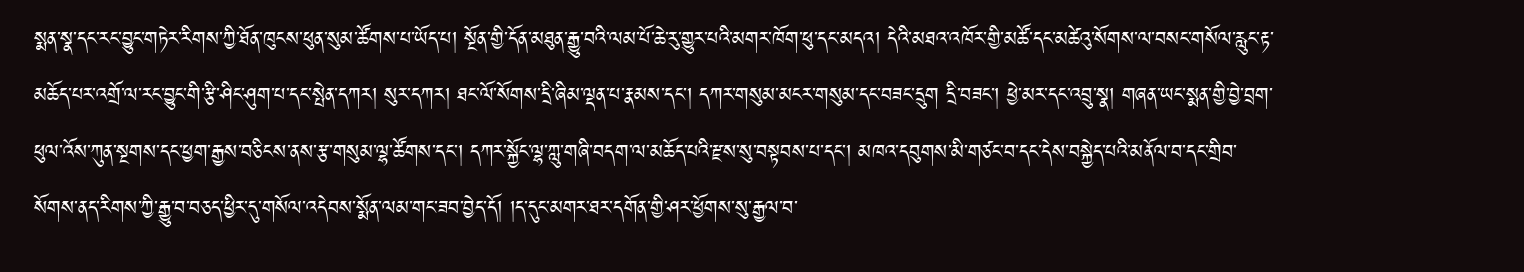སྨན་སྣ་དང་རང་བྱུང་གཏེར་རིགས་ཀྱི་ཐོན་ཁུངས་ཕུན་སུམ་ཚོགས་པ་ཡོད་པ། སྔོན་གྱི་དོན་མཐུན་རྒྱུ་བའི་ལམ་པོ་ཆེ་རུ་གྱུར་པའི་མགར་ཁོག་ཕུ་དང་མདའ། དེའི་མཐའ་འཁོར་གྱི་མཚོ་དང་མཚེའུ་སོགས་ལ་བསང་གསོལ་རླུང་རྟ་མཆོད་པར་འགྲོ་ལ་རང་བྱུང་གི་རྩི་ཤིང་ཤུག་པ་དང་སྤེན་དཀར། སུར་དཀར། ཐང་ལོ་སོགས་དྲི་ཞིམ་ལྡན་པ་རྣམས་དང་། དཀར་གསུམ་མངར་གསུམ་དང་བཟང་དྲུག དྲི་བཟང་། ཕྱེ་མར་དང་འབྲུ་སྣ། གཞན་ཡང་སྨན་གྱི་བྱེ་བྲག་ཕུལ་འོས་ཀུན་སྔགས་དང་ཕྱག་རྒྱས་བཅིངས་ནས་རྩ་གསུམ་ལྷ་ཚོགས་དང་། དཀར་སྐྱོང་ལྷ་ཀླུ་གཞི་བདག་ལ་མཆོད་པའི་རྫས་སུ་བསྟབས་པ་དང་། མཁའ་དབུགས་མི་གཙང་བ་དང་དེས་བསྐྱེད་པའི་མནོལ་བ་དང་གྲིབ་སོགས་ནད་རིགས་ཀྱི་རྒྱུ་བ་བཅད་ཕྱིར་དུ་གསོལ་འདེབས་སྨོན་ལམ་གང་ཟབ་བྱེད་དོ། །ད་དུང་མགར་ཐར་དགོན་གྱི་ཤར་ཕྱོགས་སུ་རྒྱལ་བ་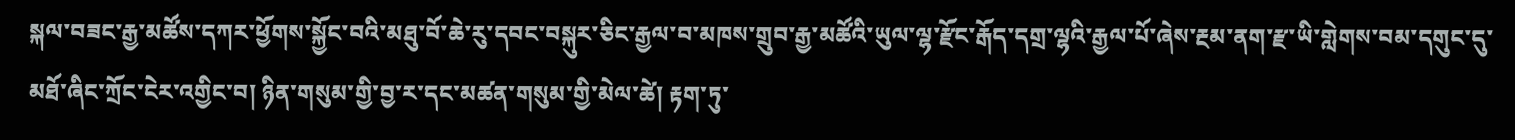སྐལ་བཟང་རྒྱ་མཚོས་དཀར་ཕྱོགས་སྐྱོང་བའི་མཐུ་བོ་ཆེ་རུ་དབང་བསྐུར་ཅིང་རྒྱལ་བ་མཁས་གྲུབ་རྒྱ་མཚོའི་ཡུལ་ལྷ་རྫོང་རྒོད་དགྲ་ལྷའི་རྒྱལ་པོ་ཞེས་རྔམ་ནག་རྫ་ཡི་གླེགས་བམ་དགུང་དུ་མཐོ་ཞིང་ཀྲོང་ངེར་འགྱིང་བ། ཉིན་གསུམ་གྱི་བྱ་ར་དང་མཚན་གསུམ་གྱི་མེལ་ཚེ། རྟག་ཏུ་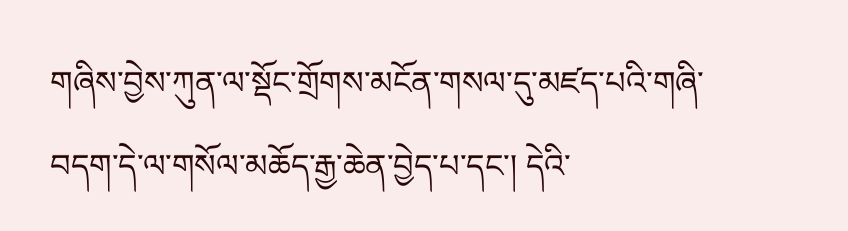གཞིས་བྱེས་ཀུན་ལ་སྡོང་གྲོགས་མངོན་གསལ་དུ་མཛད་པའི་གཞི་བདག་དེ་ལ་གསོལ་མཆོད་རྒྱ་ཆེན་བྱེད་པ་དང་། དེའི་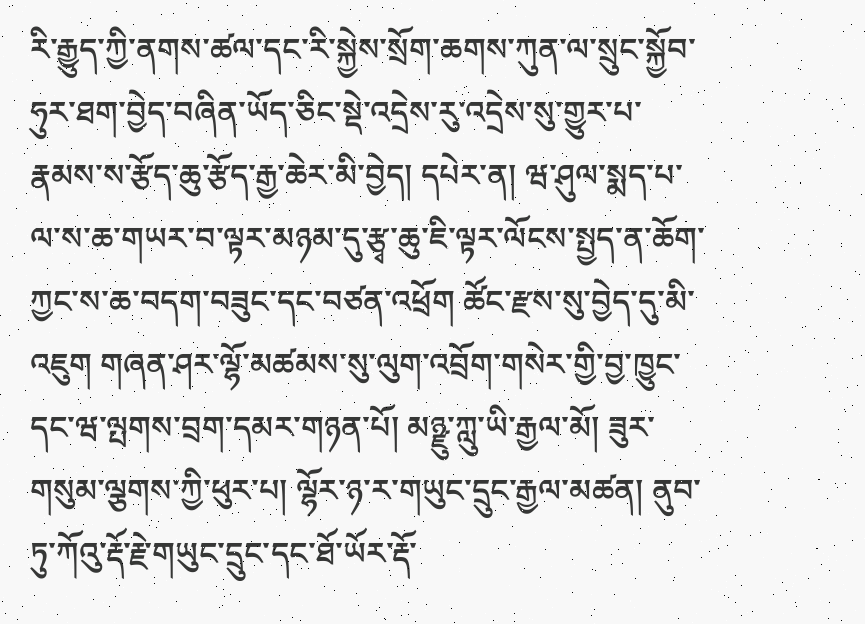རི་རྒྱུད་ཀྱི་ནགས་ཚལ་དང་རི་སྐྱེས་སྲོག་ཆགས་ཀུན་ལ་སྲུང་སྐྱོབ་ཧུར་ཐག་བྱེད་བཞིན་ཡོད་ཅིང་སྡེ་འདྲེས་རུ་འདྲེས་སུ་གྱུར་པ་རྣམས་ས་རྩོད་ཆུ་རྩོད་རྒྱ་ཆེར་མི་བྱེད། དཔེར་ན། ཝ་ཤུལ་སྨད་པ་ལ་ས་ཆ་གཡར་བ་ལྟར་མཉམ་དུ་རྩྭ་ཆུ་ཇི་ལྟར་ལོངས་སྤྱད་ན་ཆོག་ཀྱང་ས་ཆ་བདག་བཟུང་དང་བཙན་འཕྲོག ཚོང་རྫས་སུ་བྱེད་དུ་མི་འཇུག གཞན་ཤར་ལྷོ་མཚམས་སུ་ལུག་འབྲོག་གསེར་གྱི་བྱ་ཁྱུང་དང་ཝ་ལྤགས་བྲག་དམར་གཉན་པོ། མཉྫུ་ཀླུ་ཡི་རྒྱལ་མོ། ཟུར་གསུམ་ལྕགས་ཀྱི་ཕུར་པ། ལྷོར་ཉ་ར་གཡུང་དྲུང་རྒྱལ་མཚན། ནུབ་ཏུ་ཀོའུ་རྡོ་རྗེ་གཡུང་དྲུང་དང་ཐོ་ཡོར་རྡོ་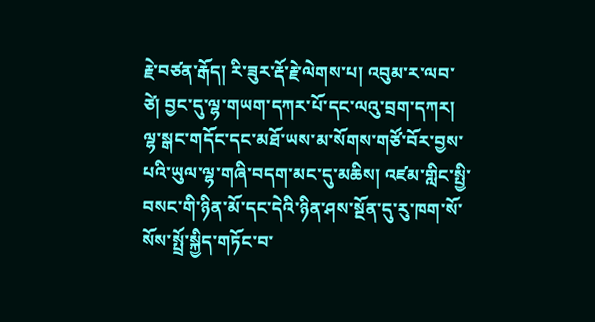རྗེ་བཙན་རྒོད། རི་ཟུར་རྡོ་རྗེ་ལེགས་པ། འབུམ་ར་ལབ་ཙེ། བྱང་དུ་ལྷ་གཡག་དཀར་པོ་དང་ལའུ་བྲག་དཀར། ལྷ་སྒང་གདོང་དང་མཐོ་ཡས་མ་སོགས་གཙོ་བོར་བྱས་པའི་ཡུལ་ལྷ་གཞི་བདག་མང་དུ་མཆིས། འཛམ་གླིང་སྤྱི་བསང་གི་ཉིན་མོ་དང་དེའི་ཉིན་ཤས་སྔོན་དུ་རུ་ཁག་སོ་སོས་སྤྲོ་སྐྱིད་གཏོང་བ་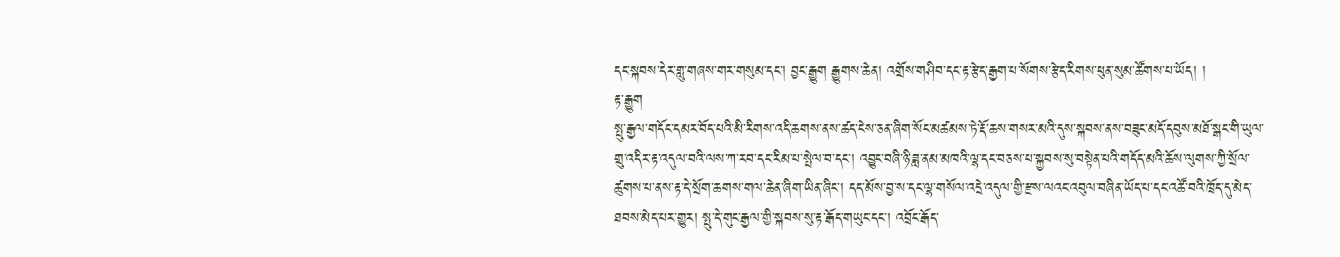དང་སྐབས་དེར་གླུ་གཞས་གར་གསུམ་དང་། བྱང་རྒྱུག རྒྱུགས་ཆེན། འགྲོས་གཤིབ་དང་རྟ་རྩེད་རྒྱག་པ་སོགས་རྩེད་རིགས་ཕུན་སུམ་ཚོགས་པ་ཡོད། །
རྟ་རྒྱུག
སྤུ་རྒྱལ་གདོང་དམར་བོད་པའི་མི་རིགས་འདི་ཆགས་ནས་ཚད་ངེས་ཅན་ཞིག་སོང་མཚམས་ཏེ་རྡོ་ཆས་གསར་མའི་དུས་སྐབས་ནས་བཟུང་མདོ་དབུས་མཐོ་སྒང་གི་ཡུལ་གྲུ་འདིར་རྟ་འདུལ་བའི་ལས་ཀ་རབ་དང་རིམ་པ་སྤེལ་བ་དང་། འབྱུང་བཞི་ཉི་ཟླ་ནམ་མཁའི་ལྷ་དང་བཅས་པ་སྐྱབས་སུ་བསྟེན་པའི་གདོད་མའི་ཆོས་ལུགས་ཀྱི་སྲོལ་ཚུགས་པ་ནས་རྟ་དེ་སྲོག་ཆགས་གལ་ཆེན་ཞིག་ཡིན་ཞིང་། དད་མོས་བྱ་ས་དང་ལྷ་གསོལ་འདྲེ་འདུལ་གྱི་རྫས་ལའང་འབུལ་བཞིན་ཡོད་པ་དང་འཚོ་བའི་ཁྲོད་དུ་མེད་ཐབས་མེད་པར་གྱུར། སྤུ་དེ་གུང་རྒྱལ་གྱི་སྐབས་སུ་རྟ་རྒོད་གཡུང་དང་། འབྲོང་རྒོད་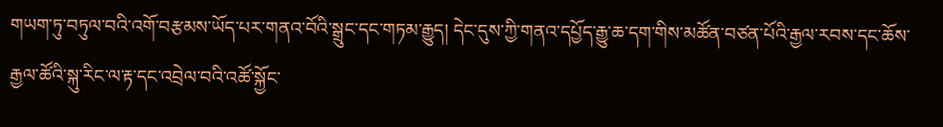གཡག་ཏུ་བཏུལ་བའི་འགོ་བརྩམས་ཡོད་པར་གནའ་བོའི་སྒྲུང་དང་གཏམ་རྒྱུད། དེང་དུས་ཀྱི་གནའ་དཔྱོད་རྒྱུ་ཆ་དག་གིས་མཚོན་བཙན་པོའི་རྒྱལ་རབས་དང་ཆོས་རྒྱལ་ཚོའི་སྐུ་རིང་ལ་རྟ་དང་འབྲེལ་བའི་འཚོ་སྐྱོང་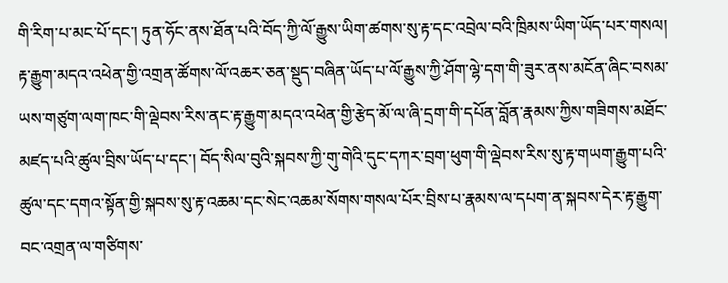གི་རིག་པ་མང་པོ་དང་། ཏུན་ཧོང་ནས་ཐོན་པའི་བོད་ཀྱི་ལོ་རྒྱུས་ཡིག་ཚགས་སུ་རྟ་དང་འབྲེལ་བའི་ཁྲིམས་ཡིག་ཡོད་པར་གསལ། རྟ་རྒྱུག་མདའ་འཕེན་གྱི་འགྲན་ཚོགས་ལོ་འཆར་ཅན་སྡུད་བཞིན་ཡོད་པ་ལོ་རྒྱུས་ཀྱི་ཤོག་ལྷེ་དག་གི་ཟུར་ནས་མངོན་ཞིང་བསམ་ཡས་གཙུག་ལག་ཁང་གི་ལྡེབས་རིས་ནང་རྟ་རྒྱུག་མདའ་འཕེན་གྱི་རྩེད་མོ་ལ་ཞི་དྲག་གི་དཔོན་བློན་རྣམས་ཀྱིས་གཟིགས་མཐོང་མཛད་པའི་ཚུལ་བྲིས་ཡོད་པ་དང་། བོད་སིལ་བུའི་སྐབས་ཀྱི་གུ་གེའི་དུང་དཀར་བྲག་ཕུག་གི་ལྡེབས་རིས་སུ་རྟ་གཡག་རྒྱུག་པའི་ཚུལ་དང་དགའ་སྟོན་གྱི་སྐབས་སུ་རྟ་འཆམ་དང་སེང་འཆམ་སོགས་གསལ་པོར་བྲིས་པ་རྣམས་ལ་དཔག་ན་སྐབས་དེར་རྟ་རྒྱུག་བང་འགྲན་ལ་གཙིགས་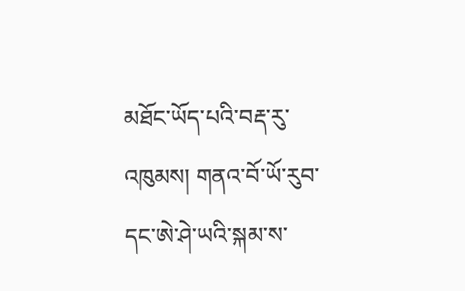མཐོང་ཡོད་པའི་བརྡ་རུ་འཁུམས། གནའ་བོ་ཡོ་རུབ་དང་ཨེ་ཤེ་ཡའི་སྐམ་ས་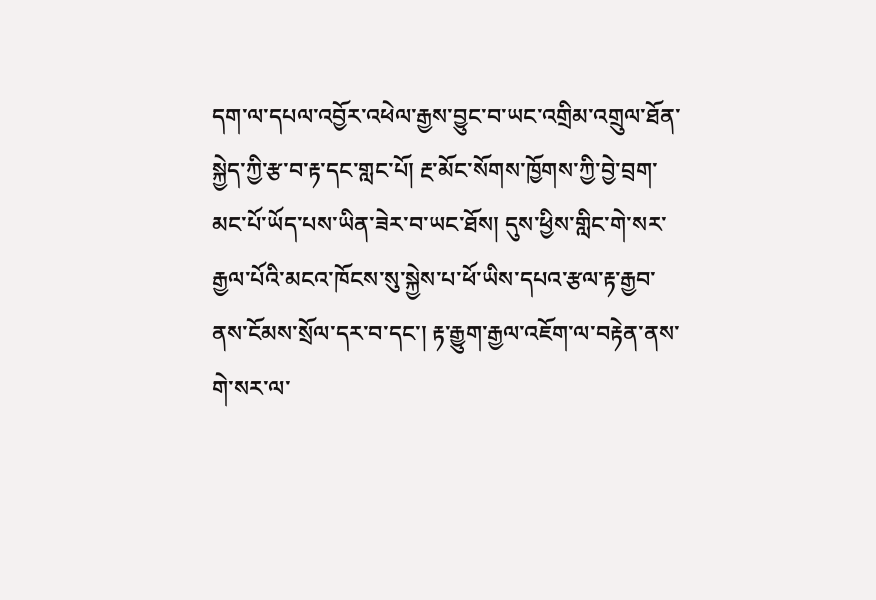དག་ལ་དཔལ་འབྱོར་འཕེལ་རྒྱས་བྱུང་བ་ཡང་འགྲིམ་འགྲུལ་ཐོན་སྐྱེད་ཀྱི་རྩ་བ་རྟ་དང་གླང་པོ། རྔ་མོང་སོགས་ཁྱོགས་ཀྱི་བྱེ་བྲག་མང་པོ་ཡོད་པས་ཡིན་ཟེར་བ་ཡང་ཐོས། དུས་ཕྱིས་གླིང་གེ་སར་རྒྱལ་པོའི་མངའ་ཁོངས་སུ་སྐྱེས་པ་ཕོ་ཡིས་དཔའ་རྩལ་རྟ་རྒྱབ་ནས་ངོམས་སྲོལ་དར་བ་དང་། རྟ་རྒྱུག་རྒྱལ་འཇོག་ལ་བརྟེན་ནས་གེ་སར་ལ་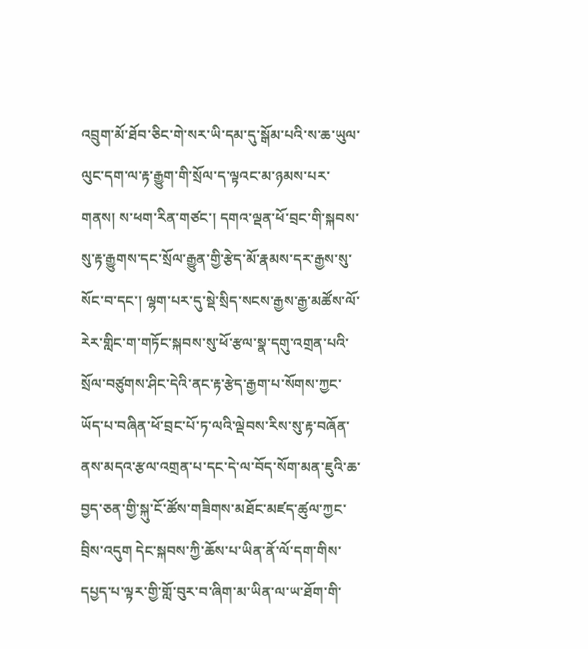འབྲུག་མོ་ཐོབ་ཅིང་གེ་སར་ཡི་དམ་དུ་སྒོམ་པའི་ས་ཆ་ཡུལ་ལུང་དག་ལ་རྟ་རྒྱུག་གི་སྲོལ་ད་ལྟའང་མ་ཉམས་པར་གནས། ས་ཕག་རིན་གཙང་། དགའ་ལྡན་ཕོ་བྲང་གི་སྐབས་སུ་རྟ་རྒྱུགས་དང་སྲོལ་རྒྱུན་གྱི་རྩེད་མོ་རྣམས་དར་རྒྱས་སུ་སོང་བ་དང་། ལྷག་པར་དུ་སྡེ་སྲིད་སངས་རྒྱས་རྒྱ་མཚོས་ལོ་རེར་གླིང་ག་གཏོང་སྐབས་སུ་ཕོ་རྩལ་སྣ་དགུ་འགྲན་པའི་སྲོལ་བཙུགས་ཤིང་དེའི་ནང་རྟ་རྩེད་རྒྱག་པ་སོགས་ཀྱང་ཡོད་པ་བཞིན་ཕོ་བྲང་པོ་ཏ་ལའི་ལྡེབས་རིས་སུ་རྟ་བཞོན་ནས་མདའ་རྩལ་འགྲན་པ་དང་དེ་ལ་བོད་སོག་མན་ཇུའི་ཆ་བྱད་ཅན་གྱི་སྐུ་ངོ་ཚོས་གཟིགས་མཐོང་མཛད་ཚུལ་ཀྱང་བྲིས་འདུག དེང་སྐབས་ཀྱི་ཆོས་པ་ཡིན་ནོ་ལོ་དག་གིས་དཔྱད་པ་ལྟར་གྱི་གློ་བུར་བ་ཞིག་མ་ཡིན་ལ་ཡ་ཐོག་གི་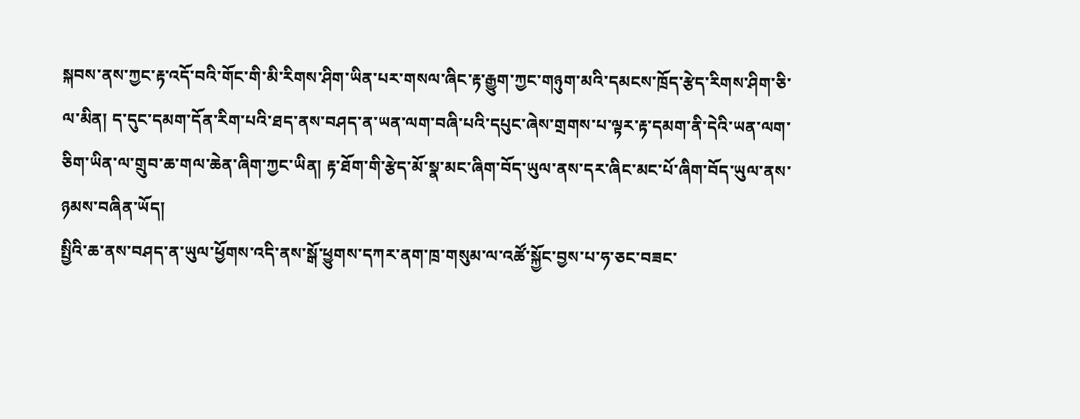སྐབས་ནས་ཀྱང་རྟ་འདོ་བའི་གོང་གི་མི་རིགས་ཤིག་ཡིན་པར་གསལ་ཞིང་རྟ་རྒྱུག་ཀྱང་གཉུག་མའི་དམངས་ཁྲོད་རྩེད་རིགས་ཤིག་ཅི་ལ་མིན། ད་དུང་དམག་དོན་རིག་པའི་ཐད་ནས་བཤད་ན་ཡན་ལག་བཞི་པའི་དཔུང་ཞེས་གྲགས་པ་ལྟར་རྟ་དམག་ནི་དེའི་ཡན་ལག་ཅིག་ཡིན་ལ་གྲུབ་ཆ་གལ་ཆེན་ཞིག་ཀྱང་ཡིན། རྟ་ཐོག་གི་རྩེད་མོ་སྣ་མང་ཞིག་བོད་ཡུལ་ནས་དར་ཞིང་མང་པོ་ཞིག་བོད་ཡུལ་ནས་ཉམས་བཞིན་ཡོད།
སྤྱིའི་ཆ་ནས་བཤད་ན་ཡུལ་ཕྱོགས་འདི་ནས་སྒོ་ཕྱུགས་དཀར་ནག་ཁྲ་གསུམ་ལ་འཚོ་སྐྱོང་བྱས་པ་ཧ་ཅང་བཟང་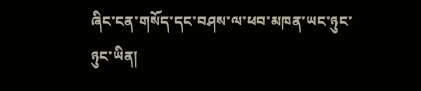ཞིང་ངན་གསོད་དང་བཤས་ལ་ཕབ་མཁན་ཡང་ཉུང་ཉུང་ཡིན།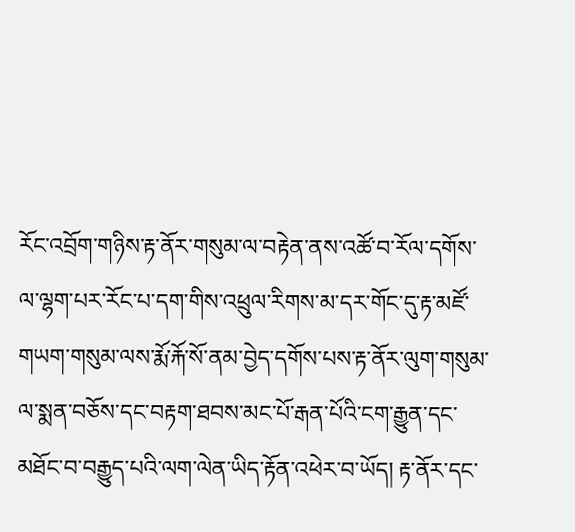རོང་འབྲོག་གཉིས་རྟ་ནོར་གསུམ་ལ་བརྟེན་ནས་འཚོ་བ་རོལ་དགོས་ལ་ལྷག་པར་རོང་པ་དག་གིས་འཕྲུལ་རིགས་མ་དར་གོང་དུ་རྟ་མཛོ་གཡག་གསུམ་ལས་རྨོ་རྐོ་སོ་ནམ་བྱེད་དགོས་པས་རྟ་ནོར་ལུག་གསུམ་ལ་སྨན་བཅོས་དང་བརྟག་ཐབས་མང་པོ་རྒན་པོའི་ངག་རྒྱུན་དང་མཐོང་བ་བརྒྱུད་པའི་ལག་ལེན་ཡིད་རྟོན་འཕེར་བ་ཡོད། རྟ་ནོར་དང་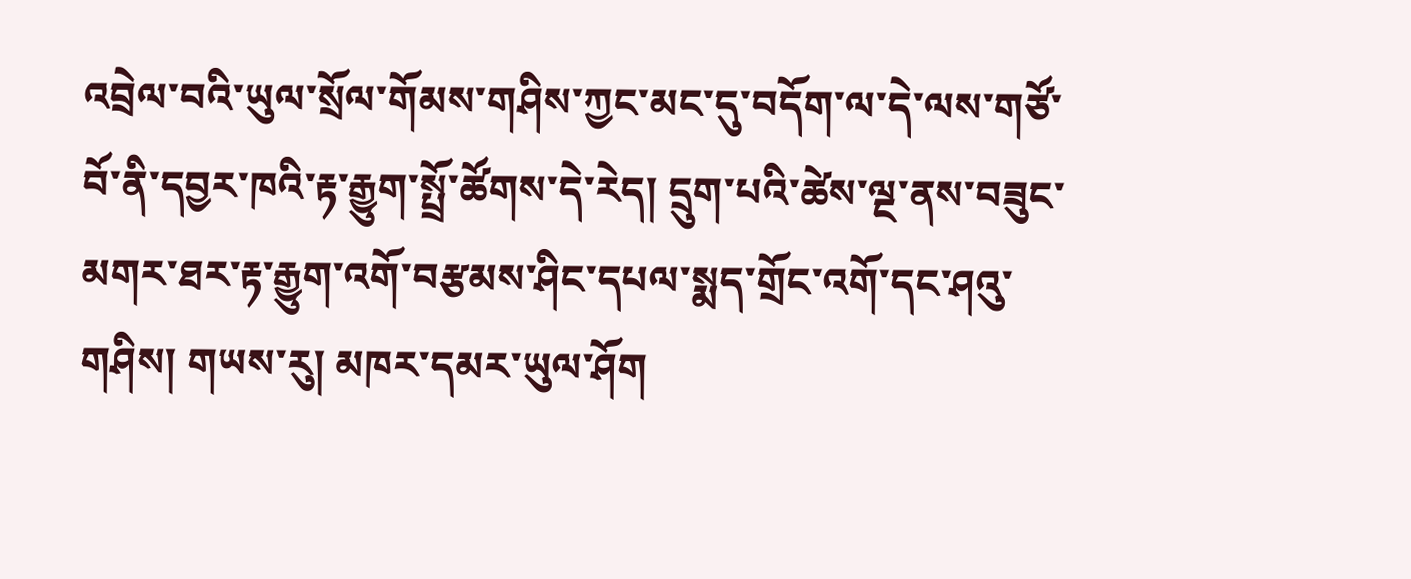འབྲེལ་བའི་ཡུལ་སྲོལ་གོམས་གཤིས་ཀྱང་མང་དུ་བདོག་ལ་དེ་ལས་གཙོ་བོ་ནི་དབྱར་ཁའི་རྟ་རྒྱུག་སྤྲོ་ཚོགས་དེ་རེད། དྲུག་པའི་ཚེས་ལྔ་ནས་བཟུང་མགར་ཐར་རྟ་རྒྱུག་འགོ་བརྩམས་ཤིང་དཔལ་སྨད་གྲོང་འགོ་དང་ཤའུ་གཤིས། གཡས་རུ། མཁར་དམར་ཡུལ་ཤོག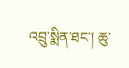འབྲུ་སྨིན་ཐང་། ཆུ་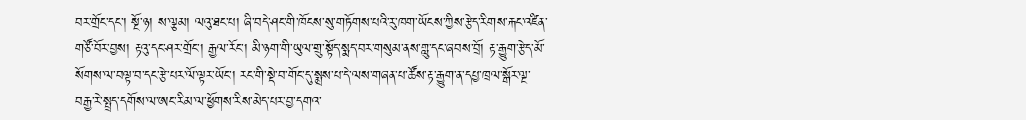བར་གྲོང་དང་། སྔོ་ཉ། ས་ལྕམ། ལའུ་ཐང་པ། ཞི་བདེ་ཤང་གི་ཁོངས་སུ་གཏོགས་པའི་རུ་ཁག་ཡོངས་ཀྱིས་རྩེད་རིགས་རྐང་འཛིན་གཙོ་བོར་བྱས། རྟའུ་དང་ཤར་གྲོང་། རྒྱལ་རོང་། མི་ཉག་གི་ཡུལ་གྲུ་སྟོད་སྨད་བར་གསུམ་ནས་གླུ་དང་ཞབས་བྲོ། རྟ་རྒྱུག་རྩེད་མོ་སོགས་ལ་བལྟ་བ་དང་རྩེ་པར་ལོ་ལྟར་ཡོང་། རང་གི་སྡེ་བ་གོང་དུ་སྨྲས་པ་དེ་ལས་གཞན་པ་ཚོས་རྟ་རྒྱུག་ན་དཔྱ་ཁྲལ་སྒོར་ལྔ་བརྒྱ་རེ་སྤྲད་དགོས་ལ་ཨང་རིམ་ལ་ཕྱོགས་རིས་མེད་པར་བྱ་དགའ་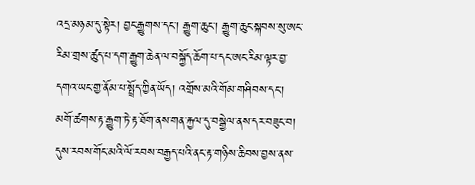འདྲ་མཉམ་དུ་སྟེར། བྱང་རྒྱུགས་དང་། རྒྱུག་ཆུང་། རྒྱུག་ཆུང་སྐབས་སུ་ཨང་རིམ་གྲས་ཚུད་པ་དག་རྒྱུག་ཆེན་ལ་བསྐྱོད་ཆོག་པ་དང་ཨང་རིམ་ལྟར་བྱ་དགའ་ཡང་གྱ་ནོམ་པ་སྤྲོད་ཀྱིན་ཡོད། འགྲོས་མའི་གོམ་གཤིབས་དང་། མགོ་ཚགས་རྟ་རྒྱུག་ཏེ་རྟ་ཐོག་ནས་གན་རྐྱལ་དུ་བསྒྱེལ་ནས་དར་བཟུང་བ། དུས་རབས་གོང་མའི་ལོ་རབས་བརྒྱད་པའི་ནང་རྟ་གཉིས་ཆིབས་བྱས་ནས་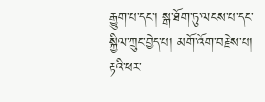རྒྱུག་པ་དང་། སྒ་ཐོག་ཏུ་ལངས་པ་དང་སྐྱིལ་ཀྲུང་བྱེད་པ། མགོ་འོག་བརྗེས་པ། རྟའི་ཕར་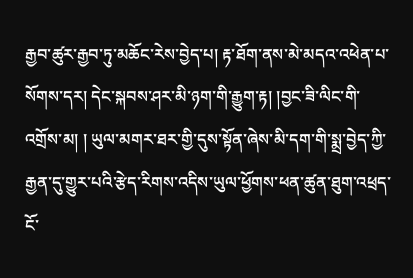རྒྱབ་ཚུར་རྒྱབ་ཏུ་མཆོང་རེས་བྱེད་པ། རྟ་ཐོག་ནས་མེ་མདའ་འཕེན་པ་སོགས་དར། དེང་སྐབས་ཤར་མི་ཉག་གི་རྒྱུག་རྟ། །བྱང་ཟི་ལིང་གི་འགྲོས་མ། ། ཡུལ་མགར་ཐར་གྱི་དུས་སྟོན་ཞེས་མི་དག་གི་སྨྲ་བྱེད་ཀྱི་རྒྱན་དུ་གྱུར་པའི་རྩེད་རིགས་འདིས་ཡུལ་ཕྱོགས་ཕན་ཚུན་ཐུག་འཕྲད་ངོ་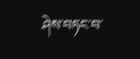ཤེས་བཏང་བ་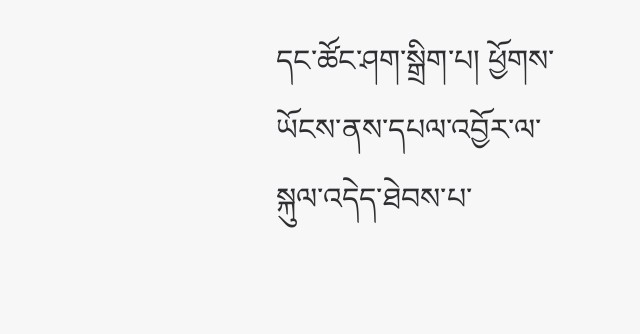དང་ཚོང་ཤག་སྒྲིག་པ། ཕྱོགས་ཡོངས་ནས་དཔལ་འབྱོར་ལ་སྐུལ་འདེད་ཐེབས་པ་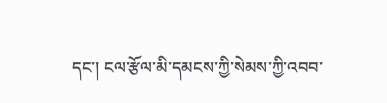དང་། ངལ་རྩོལ་མི་དམངས་ཀྱི་སེམས་ཀྱི་འབབ་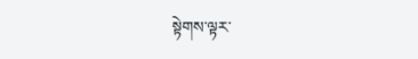སྟེགས་ལྟར་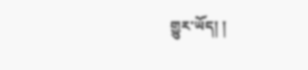གྱུར་ཡོད། །